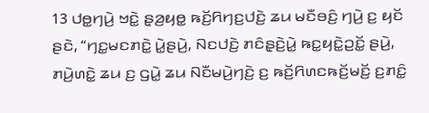13 ꤓꤥ꤭ꤚꤣꤧ꤬ ꤠꤢꤧ꤭ ꤔ꤫ꤤ꤬ꤟꤥ꤭ ꤒꤢꤩ꤬ꤖꤚꤢ꤬ꤓꤢꤧ꤬ ꤘꤣ ꤗꤢꤪꤋꤢꤨ꤬ ꤚꤣꤧ꤬ ꤢ꤬ ꤟꤢꤩ ꤔꤢꤧ, “ꤚꤢ꤭ꤗꤢꤊꤢꤧ꤭ ꤣꤧ꤭ꤔꤣꤧ꤬, ꤡꤢꤓꤢꤧ꤬ ꤊꤢꤨꤔ꤫ꤢꤧ꤬ꤣꤧ꤭ ꤒꤢ꤭ꤟꤢꤧ꤭ꤑꤢꤩ꤭ ꤔꤣꤧ꤬, ꤊꤣꤧ꤬ꤛꤢꤧ꤭ ꤘꤣ ꤢ꤬ ꤞꤣꤧ꤭ ꤘꤣ ꤡꤢꤪꤗꤣꤧ꤬ꤚꤢꤧ꤬ ꤢ꤬ ꤒꤢꤩ꤬ꤖꤛꤢꤒꤢꤩ꤬ꤗꤢꤩ꤬ ꤢ꤬ꤊꤢꤨ꤭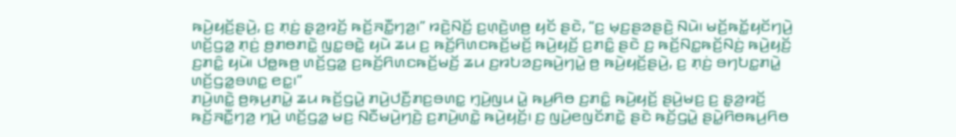ꤒꤣꤧ꤬ꤟꤢꤩ꤬ꤔꤣꤧ꤬, ꤢ꤬ ꤊ꤫ꤢꤦ꤬ ꤔ꤫ꤤ꤬ꤙꤢꤩ꤬ ꤒꤢꤩ꤬ꤏꤢꤪ꤭ꤚꤤ꤬꤯” ꤙꤢꤧ꤬ꤡꤢꤩ꤬ ꤢ꤬ꤛ꤫ꤢꤧ꤬ꤛꤥ꤬ ꤟꤢꤩ ꤔꤢꤧ, “ꤢ꤬ ꤗ꤫ꤢ꤬ꤔꤤꤔꤢꤧ꤬ ꤡꤣꤧ꤯ ꤗꤢꤩ꤬ꤒꤢꤩ꤭ꤟꤢꤩꤚꤣꤧ꤬ ꤛꤢꤩ꤬ꤞꤤ꤭ ꤊ꤫ꤢꤦ꤬ ꤥ꤬ꤊꤥꤊꤢꤧ꤭ ꤜꤢ꤭ꤋꤢꤧ꤭ ꤟꤣꤧ ꤘꤣ ꤢ꤬ ꤒꤢꤩ꤬ꤖꤛꤢꤒꤢꤩ꤬ꤗꤢꤩ꤬ ꤒꤣꤧ꤬ꤟꤢꤩ꤬ ꤢ꤬ꤊꤢꤨ꤭ ꤔꤢꤧ ꤢ꤬ ꤒꤢꤩ꤬ꤡꤢ꤭ꤒꤢꤩ꤬ꤡꤢꤦ꤬ ꤒꤣꤧ꤬ꤟꤢꤩ꤬ ꤢ꤬ꤊꤢꤨ꤭ ꤟꤣꤧ꤯ ꤓꤥ꤭ꤒꤥ꤬ ꤛꤢꤩ꤬ꤞꤤ꤭ ꤢ꤬ꤒꤢꤩ꤬ꤖꤛꤢꤒꤢꤩ꤬ꤗꤢꤩ꤬ ꤘꤣ ꤢ꤬ꤙꤝꤤꤢ꤬ꤒꤣꤧ꤬ꤚꤣꤧ꤭ ꤥ꤬ ꤒꤣꤧ꤬ꤟꤢꤩ꤬ꤔꤣꤧ꤬, ꤢ꤬ ꤊ꤫ꤢꤦ꤬ ꤋꤚꤝꤢ꤭ꤊꤣꤧ꤭ ꤛꤢꤩ꤬ꤞꤤ꤭ꤋꤛꤢ꤭ ꤕꤢ꤭꤯”
ꤊꤣꤧ꤬ꤛꤢꤧ꤭ ꤥ꤬ꤒ꤫ꤣ꤬ꤊꤣꤧ꤭ ꤘꤣ ꤒꤢꤩ꤬ꤞꤣꤧ꤭ ꤊꤣꤧ꤬ꤓꤢꤪ꤬ꤊꤢ꤬ꤋꤛꤢ꤭ ꤚ꤫ꤣꤧ꤬ꤜꤣ ꤣꤧ꤭ ꤒꤣ꤬ꤖꤥ ꤢ꤬ꤊꤢꤨ꤭ ꤒꤣꤧ꤬ꤟꤢꤩ꤬ ꤔꤣꤧ꤬ꤗꤢ꤬ ꤢ꤬ ꤔ꤫ꤤ꤬ꤙꤢꤩ꤬ ꤒꤢꤩ꤬ꤏꤢꤪ꤭ꤚꤤ꤬ ꤚꤣꤧ꤬ ꤛꤢꤩ꤬ꤞꤤ꤭ ꤗꤢ꤬ ꤡꤢꤪꤗꤣꤧ꤬ꤚꤢꤧ꤬ ꤢ꤬ꤊꤣꤧ꤬ꤛꤢꤧ꤭ ꤒꤣꤧ꤬ꤟꤢꤩ꤬꤯ ꤢ꤬ ꤜꤣꤧ꤬ꤕꤜꤢꤩꤊꤢꤧ꤭ ꤔꤢꤧ ꤒꤢꤩ꤬ꤞꤣꤧ꤭ ꤔꤣꤧ꤭ꤖꤥꤒꤣ꤬ꤖꤥ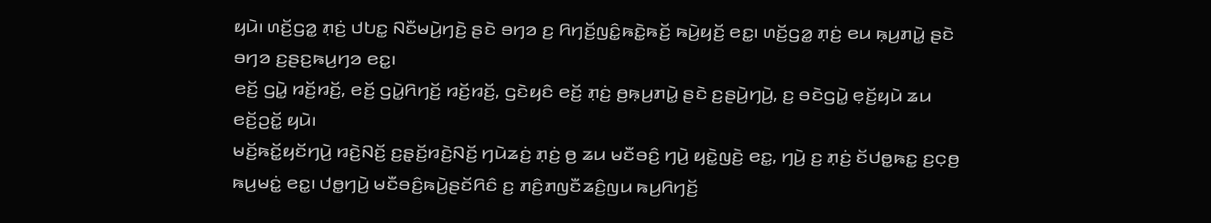ꤟꤣꤧ꤯ ꤛꤢꤩ꤬ꤞꤤ꤭ ꤊ꤫ꤢꤦ꤬ ꤓꤝꤢ꤭ ꤡꤢꤪꤗꤣꤧ꤬ꤚꤢꤧ꤬ ꤔꤢꤧ ꤋꤚꤤ ꤢ꤬ ꤖꤚꤢꤩ꤬ꤜꤢꤨ꤭ꤒꤢꤧ꤭ꤒꤢꤩ꤬ ꤒꤣꤧ꤬ꤟꤢꤩ꤬ ꤕꤢ꤭꤯ ꤛꤢꤩ꤬ꤞꤤ꤭ ꤊ꤫ꤢꤦ꤬ ꤕꤣ ꤒ꤫ꤣ꤬ꤊꤣꤧ꤭ ꤔꤢꤧ ꤋꤚꤤ ꤢ꤬ꤔꤢ꤬ꤒꤣ꤬ꤚꤤ ꤕꤢ꤭꤯
ꤕꤢꤩ꤬ ꤞꤣꤧ꤭ ꤙꤢꤩ꤬ꤙꤢꤩ꤬, ꤕꤢꤩ꤬ ꤞꤣꤧ꤭ꤖꤚꤢꤩ꤬ ꤙꤢꤩ꤬ꤙꤢꤩ꤬, ꤞꤢꤧꤟꤢꤨ ꤕꤢꤩ꤬ ꤊ꤫ꤢꤦ꤬ ꤥ꤬ꤒ꤫ꤣ꤬ꤊꤣꤧ꤭ ꤔꤢꤧ ꤢ꤬ꤔꤣꤧ꤬ꤚꤣꤧ꤬, ꤢ꤬ ꤋꤢꤧꤞꤣꤧ꤭ ꤕ꤫ꤢꤩ꤬ꤟꤣꤧ ꤘꤣ ꤕꤢꤩ꤬ꤑꤢꤩ꤭ ꤟꤣꤧ꤯
ꤗꤢꤩ꤬ꤒꤢꤩ꤭ꤟꤢꤩꤚꤣꤧ꤬ ꤙꤢꤧ꤬ꤡꤢꤩ꤬ ꤢ꤬ꤔ꤫ꤢꤩ꤬ꤙꤢꤧ꤬ꤡꤢꤩ꤬ ꤚꤣꤧꤘꤢꤦ꤬ ꤊ꤫ꤢꤦ꤬ ꤥ꤬ ꤘꤣ ꤗꤢꤪꤋꤢꤨ꤬ ꤚꤣꤧ꤬ ꤟꤢꤧ꤭ꤜꤢꤧ꤬ ꤕꤢ꤭, ꤚꤣꤧ꤬ ꤢ꤬ ꤊ꤫ꤢꤦ꤬ ꤢꤩꤓꤥ꤭ꤒꤢ꤭ ꤢ꤬ꤍ꤫ꤥ꤬ ꤒꤣ꤬ꤗꤢꤦ꤭ ꤕꤢ꤭꤯ ꤓꤥ꤭ꤚꤣꤧ꤬ ꤗꤢꤪꤋꤢꤨ꤬ꤒꤣꤧ꤬ꤔꤢꤩꤖꤢꤨ ꤢ꤬ ꤊꤢꤨ꤬ꤊꤜꤢꤪꤘꤢꤨ꤬ꤜꤣ ꤒꤣ꤬ꤖꤚꤢꤩ꤬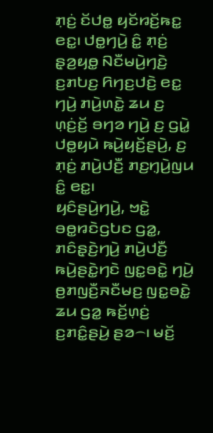ꤊ꤫ꤢꤦ꤬ ꤢꤩꤓꤥ꤭ ꤟꤢꤩꤙꤢꤩ꤬ꤒꤢ꤭ ꤕꤢ꤭꤯ ꤓꤥ꤭ꤚꤣꤧ꤬ ꤢꤨ꤭ ꤊ꤫ꤢꤦ꤬ ꤔ꤫ꤤ꤬ꤟꤥ꤭ ꤡꤢꤪꤗꤣꤧ꤬ꤚꤢꤧ꤬ ꤢ꤬ꤊꤝꤢ꤬ ꤖꤚꤢ꤬ꤓꤢꤧ꤬ ꤕꤢ꤭ ꤚꤣꤧ꤬ ꤊꤣꤧ꤬ꤛꤢꤧ꤭ ꤘꤣ ꤢ꤬ ꤛ꤫ꤢꤦ꤬ꤢꤩ꤬ ꤋꤚꤤ ꤚꤣꤧ꤬ ꤢ꤬ ꤞꤣꤧ꤭ ꤓꤥ꤭ꤟꤣꤧ ꤒꤣꤧ꤬ꤟꤢꤩ꤬ꤔꤣꤧ꤬, ꤢ꤬ ꤊ꤫ꤢꤦ꤬ ꤊꤣꤧ꤬ꤓꤢꤪ꤬ ꤊꤢ꤬ꤚ꤫ꤣꤧ꤬ꤜꤣ ꤢꤨ꤭ ꤕꤢ꤭꤯
ꤟꤢꤨꤔꤣꤧ꤬ꤚꤣꤧ꤬, ꤠꤢꤧ꤭ ꤋꤥ꤭ꤙꤢꤧꤞꤝꤢ ꤞꤤ꤭, ꤊꤢꤨꤔ꤫ꤢꤧ꤬ꤚꤣꤧ꤬ ꤊꤣꤧ꤬ꤓꤢꤪ꤬ ꤒꤣꤧ꤬ꤔꤢꤧ꤭ꤚꤢꤧ ꤜꤢ꤭ꤋꤢꤧ꤭ ꤚꤣꤧ꤬ ꤥ꤬ꤊꤜꤢꤪ꤬ꤏꤢꤪꤗꤢ꤬ ꤜꤢ꤭ꤋꤢꤧ꤭ ꤘꤣ ꤞꤤ꤭ ꤒꤢꤩ꤬ꤛ꤫ꤢꤦ꤬ ꤢ꤬ꤊꤢꤨ꤭ꤔꤣꤧ꤬ ꤔꤤ꤮꤯ ꤗꤢꤩ꤬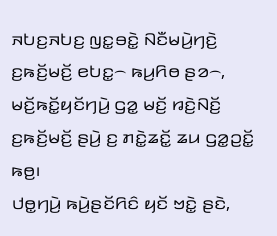ꤏꤝꤢ꤬ꤏꤝꤢ꤬ ꤜꤢ꤭ꤋꤢꤧ꤭ ꤡꤢꤪꤗꤣꤧ꤬ꤚꤢꤧ꤬ ꤢ꤬ꤒꤢꤩ꤬ꤗꤢꤩ꤬ ꤕꤝꤢ꤭꤮ ꤒꤣ꤬ꤖꤥ ꤔꤤ꤮, ꤗꤢꤩ꤬ꤒꤢꤩ꤭ꤟꤢꤩꤚꤣꤧ꤬ ꤞꤤ꤭ ꤗꤢꤩ꤬ ꤙꤢꤧ꤬ꤡꤢꤩ꤬ ꤢ꤬ꤒꤢꤩ꤬ꤗꤢꤩ꤬ ꤔꤣꤧ꤬ ꤢ꤬ ꤊꤢꤧ꤭ꤘꤢꤩ꤭ ꤘꤣ ꤞꤤ꤭ꤑꤢꤩ꤭ ꤒꤥ꤬꤯
ꤓꤥ꤭ꤚꤣꤧ꤬ ꤒꤣꤧ꤬ꤔꤢꤩꤖꤢꤨ ꤟꤢꤩ ꤠꤢꤧ꤭ ꤔꤢꤧ,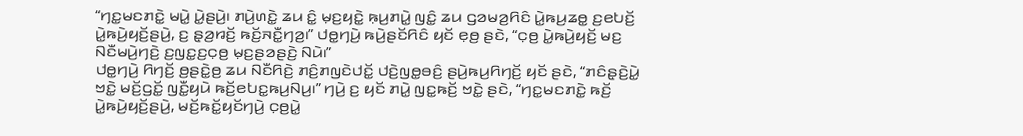“ꤚꤢ꤭ꤗꤢꤊꤢꤧ꤭ ꤗꤣꤧ꤭ ꤣꤧ꤭ꤔꤣꤧ꤬꤯ ꤊꤣꤧ꤬ꤛꤢꤧ꤭ ꤘꤣ ꤢꤨ꤭ ꤗ꤫ꤢ꤬ꤟꤢꤧ꤭ ꤒ꤫ꤣ꤬ꤊꤣꤧ꤭ ꤜꤢꤨ꤭ ꤘꤣ ꤞꤤꤗꤤ꤬ꤖꤢꤨ ꤣꤧ꤭ꤒꤣ꤬ꤘꤥ꤭ ꤢ꤬ꤕꤝꤢꤩ꤬ ꤣꤧ꤭ꤒꤣꤧ꤬ꤟꤢꤩ꤬ꤔꤣꤧ꤬, ꤢ꤬ ꤔ꤫ꤤ꤬ꤙꤢꤩ꤬ ꤒꤢꤩ꤬ꤏꤢꤪ꤭ꤚꤤ꤬꤯” ꤓꤥ꤭ꤚꤣꤧ꤬ ꤒꤣꤧ꤬ꤔꤢꤩꤖꤢꤨ ꤟꤢꤩ ꤕ꤫ꤥ꤬ ꤔꤢꤧ, “ꤍ꤫ꤥ꤬ ꤣꤧ꤭ꤒꤣꤧ꤬ꤟꤢꤩ꤬ ꤗꤢ꤬ ꤡꤢꤪꤗꤣꤧ꤬ꤚꤢꤧ꤬ ꤢ꤬ꤜꤢ꤭ꤢ꤬ꤍ꤫ꤥ꤬ ꤗ꤫ꤢ꤬ꤔꤤꤔꤢꤧ꤬ ꤡꤣꤧ꤯”
ꤓꤥ꤭ꤚꤣꤧ꤬ ꤖꤚꤢꤩ꤬ ꤥ꤬ꤔꤢꤧ꤭ꤥ꤬ ꤘꤣ ꤡꤢꤪꤖꤢꤧ꤬ ꤊꤢꤨ꤬ꤊꤜꤢꤧꤓꤢꤩ꤭ ꤓꤢꤧ꤬ꤜꤥ꤭ꤋꤢꤨ꤬ ꤔꤣꤧ꤬ꤒꤣ꤬ꤖꤚꤢꤩ꤬ ꤟꤢꤩ ꤔꤢꤧ, “ꤊꤢꤨꤔ꤫ꤢꤧ꤬ꤣꤧ꤭ ꤠꤢꤧ꤭ ꤗꤢꤩ꤬ꤞꤢꤩ꤭ ꤜꤢꤪ꤭ꤟꤣꤧ ꤒꤢꤩ꤬ꤕꤝꤢ꤭ꤒꤣ꤬ꤡꤣ꤬꤯” ꤚꤣꤧ꤬ ꤢ꤬ ꤟꤢꤩ ꤊꤣꤧ꤭ ꤜꤢ꤭ꤒꤢꤩ꤬ ꤠꤢꤧ꤭ ꤔꤢꤧ, “ꤚꤢ꤭ꤗꤢꤊꤢꤧ꤭ ꤒꤢꤩ꤬ ꤣꤧ꤭ꤒꤣꤧ꤬ꤟꤢꤩ꤬ꤔꤣꤧ꤬, ꤗꤢꤩ꤬ꤒꤢꤩ꤭ꤟꤢꤩꤚꤣꤧ꤬ ꤍ꤫ꤥ꤬ꤣꤧ꤭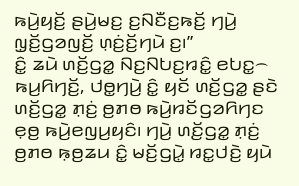ꤒꤣꤧ꤬ꤟꤢꤩ꤬ ꤔꤣꤧ꤬ꤗꤢ꤬ ꤢ꤬ꤡꤢꤪꤢ꤬ꤒꤢꤩ꤬ ꤚꤣꤧ꤬ ꤜ꤫ꤢꤩ꤬ꤞꤤꤜꤢꤩ꤬ ꤛ꤫ꤢꤦ꤬ꤢꤩ꤬ꤚꤣꤧ ꤢ꤬꤯”
ꤢꤨ꤭ ꤘꤣꤧ ꤛꤢꤩ꤬ꤞꤤ꤭ ꤡꤢ꤬ꤡꤝꤢ꤬ꤙꤢꤨ꤭ ꤕꤝꤢ꤭꤮ ꤒꤣ꤬ꤖꤚꤢꤩ꤬, ꤓꤥ꤭ꤚꤣꤧ꤬ ꤢꤨ꤭ ꤟꤢꤩ ꤛꤢꤩ꤬ꤞꤤ꤭ ꤔꤢꤧ ꤛꤢꤩ꤬ꤞꤤ꤭ ꤊ꤫ꤢꤦ꤬ ꤥ꤬ꤊꤥ ꤒꤣꤧ꤬ꤙꤢꤩꤞꤤꤖꤚꤢ ꤕ꤫ꤥ꤬ ꤒꤣꤧ꤬ꤕꤜꤣ꤬ꤟꤢꤨ꤯ ꤚꤣꤧ꤬ ꤛꤢꤩ꤬ꤞꤤ꤭ ꤊ꤫ꤢꤦ꤬ ꤥ꤬ꤊꤥ ꤒ꤫ꤥ꤬ꤘꤣ ꤢꤨ꤭ ꤗꤢꤩ꤬ꤞꤣꤧ꤭ ꤙꤢ꤭ꤓꤢꤧ꤬ ꤟꤣꤧ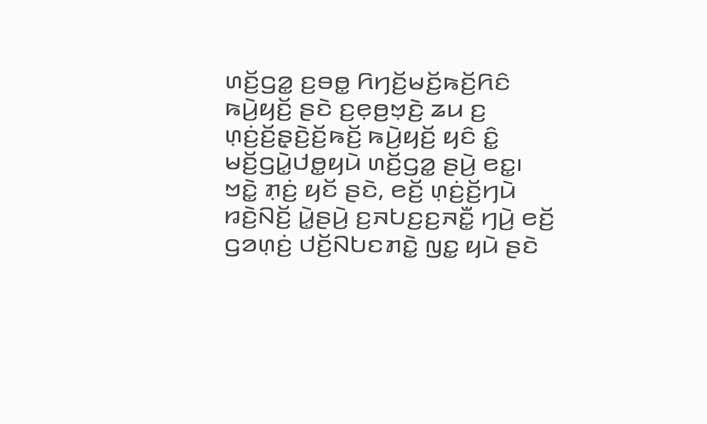ꤛꤢꤩ꤬ꤞꤤ꤭ ꤢ꤬ꤋꤥ꤭ ꤖꤚꤢꤩ꤬ꤗꤢꤩ꤬ꤒꤢꤩ꤬ꤖꤢꤨ ꤒꤣꤧ꤬ꤟꤢꤩ꤬ ꤔꤢꤧ ꤢ꤬ꤕ꤫ꤥ꤬ꤠ꤫ꤢꤧ꤬ ꤘꤣ ꤢ꤬ ꤛ꤫ꤢꤦ꤬ꤢꤩ꤬ꤔ꤫ꤢꤧ꤬ꤢꤩ꤬ꤒꤢꤩ꤬ ꤒꤣꤧ꤬ꤟꤢꤩ꤬ ꤟꤢꤨ ꤢꤨ꤭ ꤗꤢꤩ꤬ꤞꤣꤧ꤭ꤓꤥ꤭ꤟꤣꤧ ꤛꤢꤩ꤬ꤞꤤ꤭ ꤔꤣꤧ꤬ ꤕꤢ꤭꤯
ꤠꤢꤧ꤭ ꤊ꤫ꤢꤦ꤬ ꤟꤢꤩ ꤔꤢꤧ, ꤕꤢꤩ꤬ ꤛ꤫ꤢꤦ꤬ꤢꤩ꤬ꤚꤣꤧ ꤙꤢꤧ꤬ꤡꤢꤩ꤬ ꤣꤧ꤭ꤔꤣꤧ꤬ ꤢ꤬ꤏꤝꤢ꤬ꤢ꤬ꤏꤢꤪ꤭ ꤚꤣꤧ꤬ ꤕꤢꤩ꤬ ꤞꤤꤛ꤫ꤢꤦ꤬ ꤓꤢꤩ꤬ꤡꤝꤢꤊꤢꤧ꤭ ꤜꤢ꤭ ꤟꤣꤧ ꤔꤢꤧ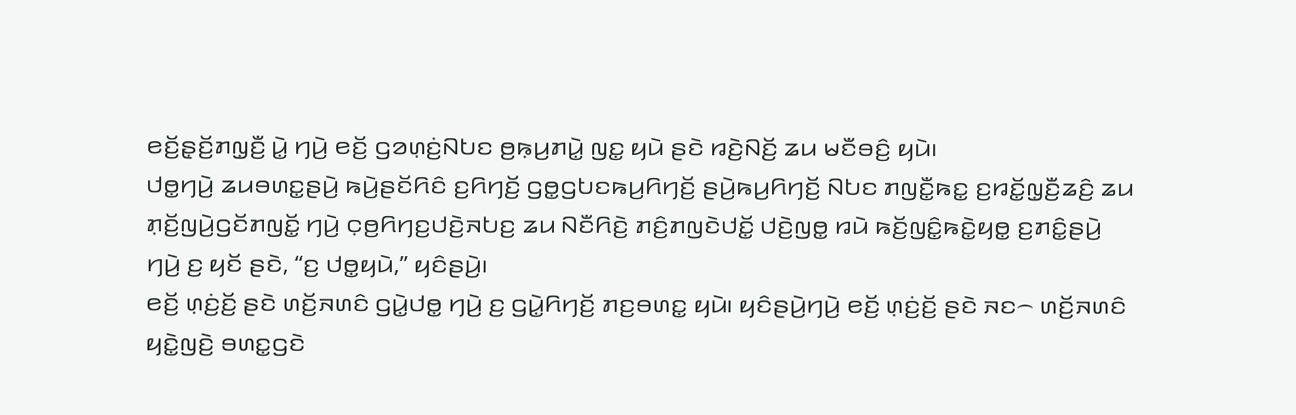ꤕꤢꤩ꤬ꤔ꤫ꤢꤩ꤬ꤊꤜ꤫ꤢꤪ꤬ ꤣꤧ꤭ ꤚꤣꤧ꤬ ꤕꤢꤩ꤬ ꤞꤤꤛ꤫ꤢꤦ꤬ꤡꤝꤢ ꤥ꤬ꤒ꤫ꤣ꤬ꤊꤣꤧ꤭ ꤜꤢ꤭ ꤟꤣꤧ ꤔꤢꤧ ꤙꤢꤧ꤬ꤡꤢꤩ꤬ ꤘꤣ ꤗꤢꤪꤋꤢꤨ꤬ ꤟꤣꤧ꤯
ꤓꤥ꤭ꤚꤣꤧ꤬ ꤘꤣꤋꤛꤢ꤭ꤔꤣꤧ꤬ ꤒꤣꤧ꤬ꤔꤢꤩꤖꤢꤨ ꤢ꤬ꤖꤚꤢꤩ꤬ ꤞꤥ꤭ꤞꤝꤢꤒꤣ꤬ꤖꤚꤢꤩ꤬ ꤔꤣꤧ꤬ꤒꤣ꤬ꤖꤚꤢꤩ꤬ ꤡꤝꤢ ꤊꤜꤢꤪ꤭ꤒꤢ꤭ ꤢ꤬ꤙꤢꤩ꤭ꤜ꤫ꤢꤪ꤬ꤘꤢꤨ꤬ ꤘꤣ ꤊ꤫ꤢꤩ꤬ꤜꤣꤧ꤬ꤞꤢꤩꤊꤜꤢꤩ꤭ ꤚꤣꤧ꤬ ꤍ꤫ꤥ꤬ꤖꤚꤢ꤬ꤓꤢꤧ꤬ꤏꤝꤢ꤬ ꤘꤣ ꤡꤢꤪꤖꤢꤧ꤬ ꤊꤢꤨ꤬ꤊꤜꤢꤧꤓꤢꤩ꤭ ꤓꤢꤧ꤬ꤜꤥ꤭ ꤙꤣꤧ ꤒꤢꤩ꤬ꤜꤢꤨ꤭ꤒꤢꤧ꤭ꤟꤥ꤭ ꤢ꤬ꤊꤢꤨ꤭ꤔꤣꤧ꤬ ꤚꤣꤧ꤬ ꤢ꤬ ꤟꤢꤩ ꤔꤢꤧ, “ꤢ꤬ ꤓꤥ꤭ꤟꤣꤧ,” ꤟꤢꤨꤔꤣꤧ꤬꤯
ꤕꤢꤩ꤬ ꤛ꤫ꤢꤦ꤬ꤢꤩ꤬ ꤔꤢꤧ ꤛꤢꤩ꤬ꤏꤛꤢꤨ ꤞꤣꤧ꤭ꤓꤥ꤭ ꤚꤣꤧ꤬ ꤢ꤬ ꤞꤣꤧ꤭ꤖꤚꤢꤩ꤬ ꤊꤢ꤬ꤋꤛꤢ꤭ ꤟꤣꤧ꤯ ꤟꤢꤨꤔꤣꤧ꤬ꤚꤣꤧ꤬ ꤕꤢꤩ꤬ ꤛ꤫ꤢꤦ꤬ꤢꤩ꤬ ꤔꤢꤧ ꤏꤢ꤮ ꤛꤢꤩ꤬ꤏꤛꤢꤨ ꤟꤢꤧ꤭ꤜꤢꤧ꤬ ꤋꤛꤢ꤭ꤞꤢꤧ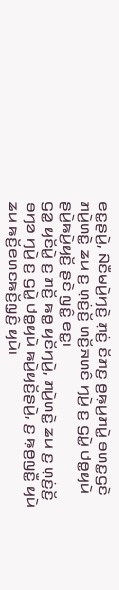ꤕꤢ꤭ꤔꤣꤧ꤬, ꤡꤢꤪꤗꤣꤧ꤬ꤚꤢꤧ꤬ ꤊ꤫ꤢꤦ꤬ ꤢꤩꤊꤢ꤬ ꤥ꤬ꤒ꤫ꤣ꤬ꤊꤣꤧ꤭ ꤋꤛꤢ꤭ꤞꤢꤧ ꤊꤣꤧ꤬ꤛꤢꤧ꤭ ꤘꤣ ꤢ꤬ ꤛ꤫ꤢꤦ꤬ꤢꤩ꤬ ꤛꤢꤩ꤬ꤏꤛꤢꤨ ꤚꤣꤧ꤬ ꤢ꤬ ꤞꤣꤧ꤭ ꤓꤥ꤭ꤟꤣꤧ ꤔꤣꤧ꤬ꤒꤣꤧ꤬ꤟꤢꤩ꤬ ꤔꤢꤧ ꤜꤢꤨ꤭ ꤕꤢ꤭꤯
ꤞꤤ꤭ ꤟꤢꤩꤣꤧ꤭ ꤢ꤬ ꤊꤢꤩ꤬ ꤒꤥ꤭ ꤟꤢꤩꤚꤣꤧ꤬, ꤊꤣꤧ꤬ꤛꤢꤧ꤭ ꤘꤣ ꤢ꤬ ꤛ꤫ꤢꤦ꤬ꤢꤩ꤬ ꤋꤚꤤ ꤚꤣꤧ꤬ ꤢ꤬ ꤞꤣꤧ꤭ ꤓꤥ꤭ꤟꤣꤧ ꤒꤣꤧ꤬ꤟꤢꤩ꤬ꤔꤣꤧ꤬, ꤢ꤬ ꤒ꤫ꤥ꤬ꤜꤢꤪ꤭ ꤟꤣꤧ ꤘꤣ ꤒꤢꤩ꤬ꤕꤛꤢꤒꤢꤩ꤬ꤜ꤫ꤢꤨ꤬ ꤟꤣꤧ꤯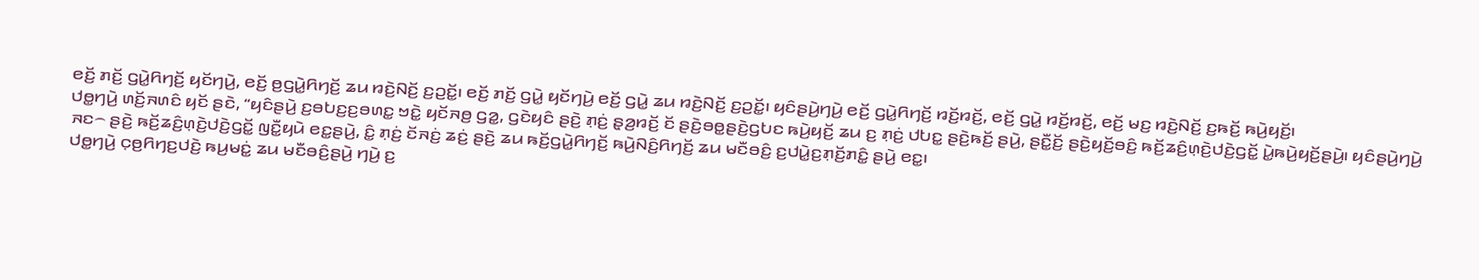ꤕꤢꤩ꤬ ꤊꤢꤩ꤬ ꤞꤣꤧ꤭ꤖꤚꤢꤩ꤬ ꤟꤢꤩꤚꤣꤧ꤬, ꤕꤢꤩ꤬ ꤥ꤬ꤞꤣꤧ꤭ꤖꤚꤢꤩ꤬ ꤘꤣ ꤙꤢꤧ꤬ꤡꤢꤩ꤬ ꤢ꤬ꤑꤢꤩ꤭꤯ ꤕꤢꤩ꤬ ꤊꤢꤩ꤬ ꤞꤣꤧ꤭ ꤟꤢꤩꤚꤣꤧ꤬ ꤕꤢꤩ꤬ ꤞꤣꤧ꤭ ꤘꤣ ꤙꤢꤧ꤬ꤡꤢꤩ꤬ ꤢ꤬ꤑꤢꤩ꤭꤯ ꤟꤢꤨꤔꤣꤧ꤬ꤚꤣꤧ꤬ ꤕꤢꤩ꤬ ꤞꤣꤧ꤭ꤖꤚꤢꤩ꤬ ꤙꤢꤩ꤬ꤙꤢꤩ꤬, ꤕꤢꤩ꤬ ꤞꤣꤧ꤭ ꤙꤢꤩ꤬ꤙꤢꤩ꤬, ꤕꤢꤩ꤬ ꤗꤢ꤬ ꤙꤢꤧ꤬ꤡꤢꤩ꤬ ꤢ꤬ꤒꤢꤩ꤬ ꤒꤣꤧ꤬ꤟꤢꤩ꤬꤯
ꤓꤥ꤭ꤚꤣꤧ꤬ ꤛꤢꤩ꤬ꤏꤛꤢꤨ ꤟꤢꤩ ꤔꤢꤧ, “ꤟꤢꤨꤔꤣꤧ꤬ ꤢ꤬ꤋꤝꤢ꤬ꤢ꤬ꤋꤛꤢ꤭ ꤠꤢꤧ꤭ ꤟꤢꤩꤏꤥ꤬ ꤞꤤ꤭, ꤞꤢꤧꤟꤢꤨ ꤔꤢꤧ꤬ ꤊ꤫ꤢꤦ꤬ ꤔ꤫ꤤ꤬ꤙꤢꤩ꤬ ꤢꤩ ꤔꤢꤧ꤬ꤋꤥ꤭ꤔꤢꤧ꤬ꤞꤝꤢ ꤒꤣꤧ꤬ꤟꤢꤩ꤬ ꤘꤣ ꤢ꤬ ꤊ꤫ꤢꤦ꤬ ꤓꤝꤢ꤭ ꤔꤢꤧ꤬ꤒꤢꤩ꤬ ꤔꤣꤧ꤬, ꤔꤢꤪ꤭ꤢꤩ꤬ ꤔꤢꤧ꤬ꤟꤢꤩ꤬ꤋꤢꤨ꤬ ꤒꤢꤩ꤬ꤘꤢꤨ꤬ꤛ꤫ꤢꤧ꤬ꤓꤢꤧ꤬ꤞꤢꤩ꤭ ꤣꤧ꤭ꤒꤣꤧ꤬ꤟꤢꤩ꤬ꤔꤣꤧ꤬꤯ ꤟꤢꤨꤔꤣꤧ꤬ꤚꤣꤧ꤬ ꤏꤢ꤮ ꤔꤢꤧ꤬ ꤒꤢꤩ꤬ꤘꤢꤨ꤬ꤛ꤫ꤢꤧ꤬ꤓꤢꤧ꤬ꤞꤢꤩ꤭ ꤜꤢꤪ꤭ꤟꤣꤧ ꤕꤢ꤭ꤔꤣꤧ꤬, ꤢꤨ꤭ ꤊ꤫ꤢꤦ꤬ ꤢꤩꤏꤢꤦ꤬ ꤘꤢꤦ꤬ ꤔꤢꤧ꤬ ꤘꤣ ꤒꤢꤩ꤬ꤞꤣꤧ꤭ꤖꤚꤢꤩ꤬ ꤒꤣꤧ꤬ꤡꤢꤨ꤬ꤖꤚꤢꤩ꤬ ꤘꤣ ꤗꤢꤪꤋꤢꤨ꤬ ꤢ꤬ꤓꤣꤧ꤭ꤢ꤬ꤊ꤫ꤢꤩ꤬ꤊꤢꤨ꤭ ꤔꤣꤧ꤬ ꤕꤢ꤭꤯
ꤓꤥ꤭ꤚꤣꤧ꤬ ꤍ꤫ꤥ꤬ꤖꤚꤢ꤬ꤓꤢꤧ꤬ ꤒꤣ꤬ꤗꤢꤦ꤭ ꤘꤣ ꤗꤢꤪꤋꤢꤨ꤬ꤔꤣꤧ꤬ ꤚꤣꤧ꤬ ꤢ꤬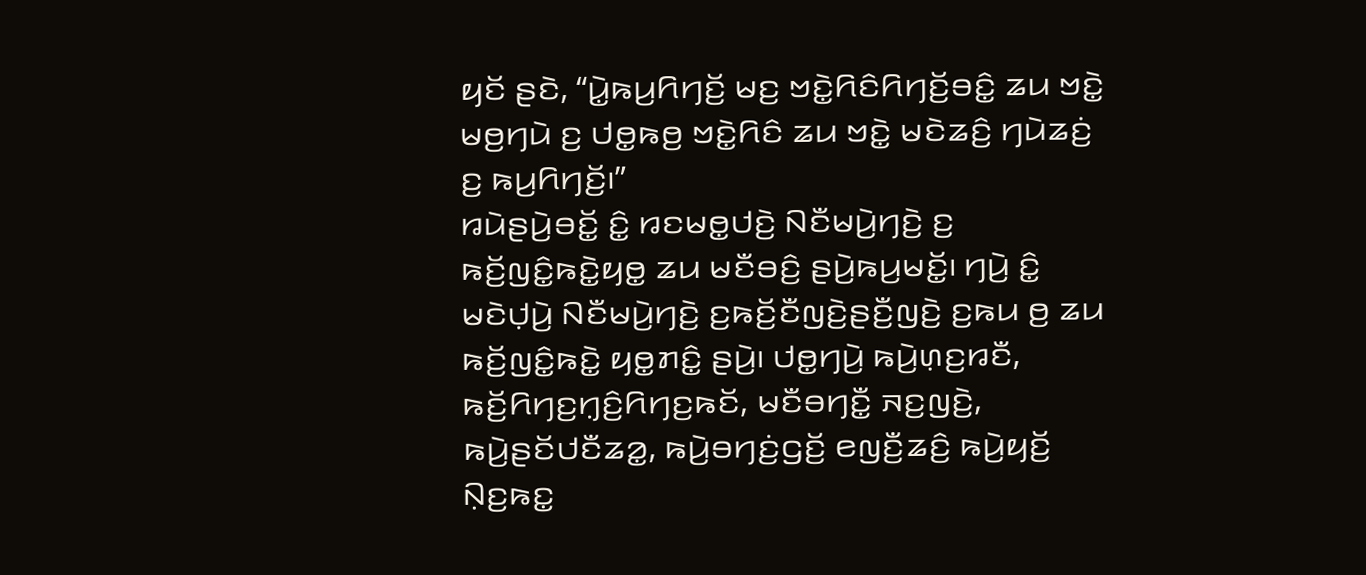ꤟꤢꤩ ꤔꤢꤧ, “ꤣꤧ꤭ꤒꤣ꤬ꤖꤚꤢꤩ꤬ ꤗꤢ꤬ ꤠꤢꤧ꤭ꤖꤢꤨꤖꤚꤢꤩ꤬ꤋꤢꤨ꤭ ꤘꤣ ꤠꤢꤧ꤭ ꤗꤥ꤬ꤚꤣꤧ ꤢ꤬ ꤓꤥ꤭ꤒꤥ꤬ ꤠꤢꤧ꤭ꤖꤢꤨ ꤘꤣ ꤠꤢꤧ꤭ ꤗꤢꤧꤘꤢꤨ꤬ ꤚꤣꤧꤘꤢꤦ꤬ ꤢ꤬ ꤒꤣ꤬ꤖꤚꤢꤩ꤬꤯”
ꤙꤣꤧꤔꤣꤧ꤬ꤋꤢꤩ꤭ ꤢꤨ꤭ ꤙꤢꤗꤥ꤭ꤓꤢꤧ꤬ ꤡꤢꤪꤗꤣꤧ꤬ꤚꤢꤧ꤬ ꤢ꤬ ꤒꤢꤩ꤬ꤜꤢꤨ꤭ꤒꤢꤧ꤭ꤟꤥ꤭ ꤘꤣ ꤗꤢꤪꤋꤢꤨ꤬ ꤔꤣꤧ꤬ꤒꤣ꤬ꤗꤢꤩ꤭꤯ ꤚꤣꤧ꤬ ꤢꤨ꤭ ꤗꤢꤧꤓ꤫ꤣꤧ꤬ ꤡꤢꤪꤗꤣꤧ꤬ꤚꤢꤧ꤬ ꤢ꤬ꤒꤢꤩ꤬ꤢꤪꤜꤢꤧ꤬ꤔꤢꤪ꤬ꤜꤢꤧ꤬ ꤢ꤬ꤒꤣ ꤥ꤬ ꤘꤣ ꤒꤢꤩ꤬ꤜꤢꤨ꤭ꤒꤢꤧ꤭ ꤟꤥ꤭ꤊꤢꤨ꤭ ꤔꤣꤧ꤬꤯ ꤓꤥ꤭ꤚꤣꤧ꤬ ꤒꤣꤧ꤬ꤛ꤫ꤢ꤬ꤙꤢꤪ, ꤒꤢꤩ꤬ꤖꤚꤢ꤬ꤚ꤫ꤢꤨ꤬ꤖꤚꤢ꤬ꤒꤢꤩ, ꤗꤢꤪꤋꤚꤢꤪ꤭ ꤏꤢ꤬ꤜꤢꤧ꤬, ꤒꤣꤧ꤬ꤔꤢꤩꤓꤢꤪꤘꤤ꤭, ꤒꤣꤧ꤬ꤋꤚꤢꤦ꤬ꤞꤢꤩ꤬ ꤕꤜꤢꤪ꤬ꤘꤢꤨ꤬ ꤒꤣꤧ꤬ꤟꤢꤩ꤬ ꤡ꤫ꤢ꤬ꤒꤢ꤭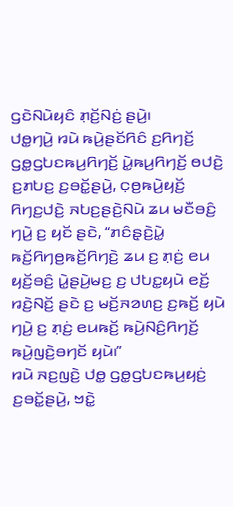ꤞꤢꤧꤡꤣꤧꤟꤢꤨ ꤊ꤫ꤢꤩ꤬ꤡꤢꤦ꤬ ꤔꤣꤧ꤬꤯
ꤓꤥ꤭ꤚꤣꤧ꤬ ꤙꤣꤧ ꤒꤣꤧ꤬ꤔꤢꤩꤖꤢꤨ ꤢ꤬ꤖꤚꤢꤩ꤬ ꤞꤥ꤭ꤞꤝꤢꤒꤣ꤬ꤖꤚꤢꤩ꤬ ꤣꤧ꤭ꤒꤣ꤬ꤖꤚꤢꤩ꤬ ꤥꤓꤢꤧ꤬ ꤢ꤬ꤊꤝꤢ꤬ ꤢ꤬ꤋꤢꤩ꤭ꤔꤣꤧ꤬, ꤍ꤫ꤥ꤬ꤒꤣꤧ꤬ꤟꤢꤩ꤬ ꤖꤚꤢ꤬ꤓꤢꤧ꤬ ꤏꤝꤢ꤬ꤔꤢꤧ꤬ꤡꤣꤧ ꤘꤣ ꤗꤢꤪꤋꤢꤨ꤬ ꤚꤣꤧ꤬ ꤢ꤬ ꤟꤢꤩ ꤔꤢꤧ, “ꤊꤢꤨꤔ꤫ꤢꤧ꤬ꤣꤧ꤭ ꤒꤢꤩ꤬ꤖꤚꤥ꤬ꤒꤢꤩ꤬ꤖꤚꤢꤧ꤬ ꤘꤣ ꤢ꤬ ꤊ꤫ꤢꤦ꤬ ꤕꤣ ꤟꤢꤩ꤬ꤋꤢꤨ꤬ ꤣꤧ꤭ꤔꤣꤧ꤬ꤗꤢ꤬ ꤢ꤬ ꤓꤝꤢ꤭ꤟꤣꤧ ꤕꤢꤩ꤬ ꤙꤢꤧ꤬ꤡꤢꤩ꤬ ꤔꤢꤧ ꤢ꤬ ꤗꤢꤩ꤬ꤏꤤꤛꤢ꤬ ꤢ꤬ꤒꤢꤩ꤬ ꤟꤣꤧ ꤚꤣꤧ꤬ ꤢ꤬ ꤊ꤫ꤢꤦ꤬ ꤕꤣꤒꤢꤩ꤬ ꤒꤣꤧ꤬ꤡꤢꤨ꤬ꤖꤚꤢꤩ꤬ ꤒꤣꤧ꤬ꤜꤢꤧ꤬ꤋꤚꤢꤩ ꤟꤣꤧ꤯”
ꤙꤣꤧ ꤏꤢ꤬ꤜꤢꤧ꤬ ꤓꤥ꤭ ꤞꤥ꤭ꤞꤝꤢꤒꤣ꤬ꤟꤢꤦ꤬ ꤢ꤬ꤋꤢꤩ꤭ꤔꤣꤧ꤬, ꤠꤢꤧ꤭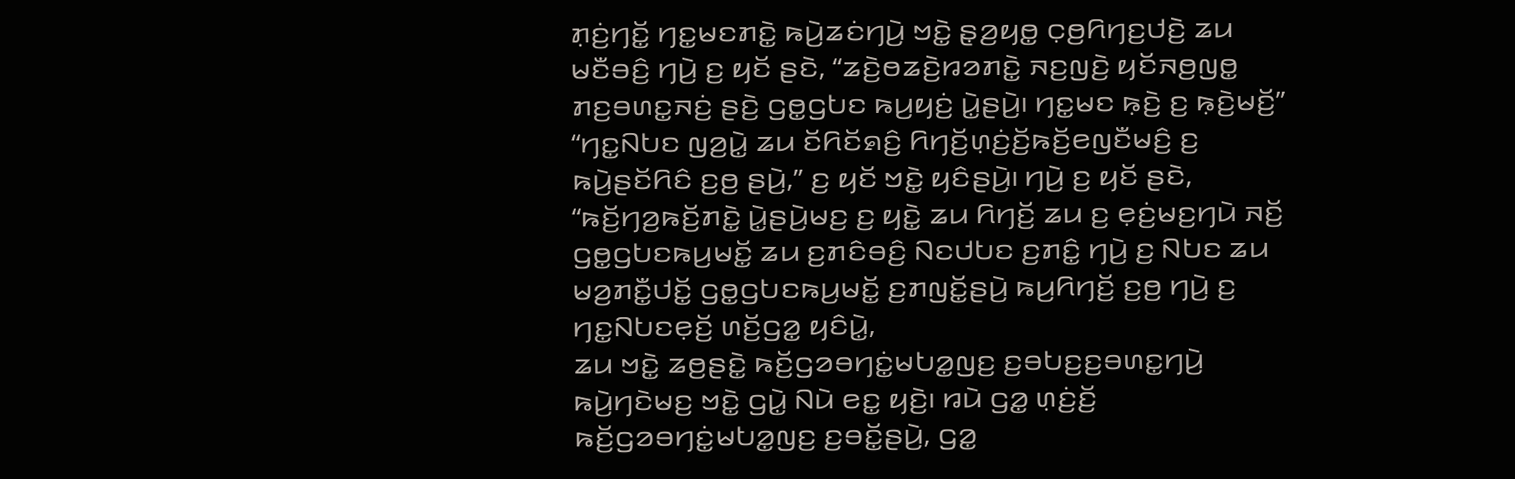ꤊ꤫ꤢꤦ꤬ꤚꤢꤩ꤭ ꤚꤢ꤭ꤗꤢꤊꤢꤧ꤭ ꤒꤣꤧ꤬ꤘꤢꤦꤚꤣꤧ꤬ ꤠꤢꤧ꤭ ꤔ꤫ꤤ꤬ꤟꤥ꤭ ꤍ꤫ꤥ꤬ꤖꤚꤢ꤬ꤓꤢꤧ꤬ ꤘꤣ ꤗꤢꤪꤋꤢꤨ꤬ ꤚꤣꤧ꤬ ꤢ꤬ ꤟꤢꤩ ꤔꤢꤧ, “ꤘꤢꤧ꤬ꤥꤘꤢꤧ꤬ꤙꤤꤊꤢꤧ꤭ ꤏꤢ꤬ꤜꤢꤧ꤬ ꤟꤢꤩꤏꤥ꤬ꤜꤥ꤭ ꤊꤢ꤬ꤋꤛꤢ꤭ꤏꤢꤦ꤬ ꤔꤢꤧ꤬ ꤞꤥ꤭ꤞꤝꤢ ꤒꤣ꤬ꤟꤢꤦ꤬ ꤣꤧ꤭ꤔꤣꤧ꤬꤯ ꤚꤢ꤭ꤗꤢ ꤒ꤫ꤢꤧ꤬ ꤢ꤬ ꤒ꤫ꤢꤧ꤬ꤗꤢꤩ꤬”
“ꤚꤢ꤭ꤡꤝꤢ ꤜꤤ꤬ꤣꤧ꤭ ꤘꤣ ꤢꤩꤖꤢꤩꤎꤢꤨ꤬ ꤖꤚꤢꤩ꤬ꤛ꤫ꤢꤦ꤬ꤢꤩ꤬ꤒꤢꤩ꤬ꤕꤜꤢꤪꤗꤢꤨ꤬ ꤢ꤬ ꤒꤣꤧ꤬ꤔꤢꤩꤖꤢꤨ ꤢ꤬ꤥ꤬ ꤔꤣꤧ꤬,” ꤢ꤬ ꤟꤢꤩ ꤠꤢꤧ꤭ ꤟꤢꤨꤔꤣꤧ꤬꤯ ꤚꤣꤧ꤬ ꤢ꤬ ꤟꤢꤩ ꤔꤢꤧ, “ꤒꤢꤩ꤬ꤚꤤ꤬ꤒꤢꤩ꤬ꤊꤢꤧ꤭ ꤣꤧ꤭ꤔꤣꤧ꤬ꤗꤢ꤬ ꤢ꤬ ꤟꤢꤧ꤭ ꤘꤣ ꤖꤚꤢꤩ꤬ ꤘꤣ ꤢ꤬ ꤕ꤫ꤢꤦ꤬ꤗꤢ꤬ꤚꤣꤧ ꤏꤢꤩ꤬ ꤞꤥ꤭ꤞꤝꤢꤒꤣ꤬ꤗꤢꤩ꤭ ꤘꤣ ꤢ꤬ꤊꤢꤨꤋꤢꤨ꤬ ꤡꤢꤓꤝꤢ ꤢ꤬ꤊꤢꤨ꤭ ꤚꤣꤧ꤬ ꤢ꤬ ꤡꤝꤢ ꤘꤣ ꤗꤤ꤬ꤊꤢꤪ꤭ꤓꤢꤩ꤭ ꤞꤥ꤭ꤞꤝꤢꤒꤣ꤬ꤗꤢꤩ꤭ ꤢ꤬ꤊꤜꤢꤩ꤭ꤔꤣꤧ꤬ ꤒꤣ꤬ꤖꤚꤢꤩ꤬ ꤢ꤬ꤥ꤬ ꤚꤣꤧ꤬ ꤢ꤬ ꤚꤢ꤭ꤡꤝꤢꤕ꤫ꤢꤩ꤬ ꤛꤢꤩ꤬ꤞꤤ꤭ ꤟꤢꤨꤣꤧ꤭,
ꤘꤣ ꤠꤢꤧ꤭ ꤘꤥ꤬ꤔꤢꤧ꤭ ꤒꤢꤩ꤬ꤞꤤꤋꤚꤢꤦ꤭ꤗꤝꤤ꤭ꤜꤢ꤬ ꤢ꤬ꤋꤝꤢ꤬ꤢ꤬ꤋꤛꤢ꤭ꤚꤣꤧ꤬ ꤒꤣꤧ꤬ꤚꤢꤧꤗꤢ꤬ ꤠꤢꤧ꤭ ꤞꤣꤧ꤭ ꤡꤣꤧ ꤕꤢ꤭ ꤟꤢꤧ꤬꤯ ꤙꤣꤧ ꤞꤤ꤭ ꤛ꤫ꤢꤦ꤬ꤢꤩ꤬ ꤒꤢꤩ꤬ꤞꤤꤋꤚꤢꤦ꤭ꤗꤝꤤ꤭ꤜꤢ꤬ ꤢ꤬ꤋꤢꤩ꤭ꤔꤣꤧ꤬, ꤞꤤ꤭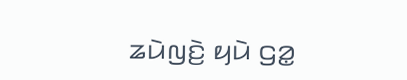ꤘꤣꤧꤜꤢꤧ꤬ ꤟꤣꤧ ꤞꤤ꤭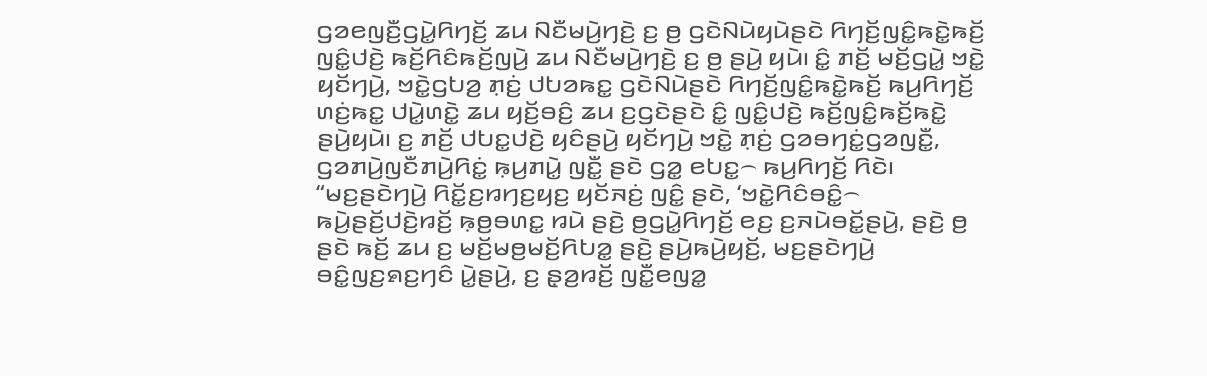ꤞꤤꤕꤜꤢꤪ꤬ꤞꤣꤧ꤭ꤖꤚꤢꤩ꤬ ꤘꤣ ꤡꤢꤪꤗꤣꤧ꤬ꤚꤢꤧ꤬ ꤢ꤬ ꤥ꤬ ꤞꤢꤧꤡꤣꤧꤟꤣꤧꤔꤢꤧ ꤖꤚꤢꤩ꤬ꤜꤢꤨ꤭ꤒꤢꤧ꤭ꤒꤢꤩ꤬ ꤜꤢꤨ꤭ꤓꤢꤧ꤬ ꤒꤢꤩ꤬ꤖꤢꤨꤒꤢꤩ꤬ꤜꤣꤧ꤬ ꤘꤣ ꤡꤢꤪꤗꤣꤧ꤬ꤚꤢꤧ꤬ ꤢ꤬ ꤥ꤬ ꤔꤣꤧ꤬ ꤟꤣꤧ꤯ ꤢꤨ꤭ ꤊꤢꤩ꤬ ꤗꤢꤩ꤬ꤞꤣꤧ꤭ ꤠꤢꤧ꤭ ꤟꤢꤩꤚꤣꤧ꤬, ꤠꤢꤧ꤭ꤞꤝꤤ꤬ ꤊ꤫ꤢꤦ꤬ ꤓꤝꤤꤒꤢ꤭ ꤞꤢꤧꤡꤣꤧꤔꤢꤧ ꤖꤚꤢꤩ꤬ꤜꤢꤨ꤭ꤒꤢꤧ꤭ꤒꤢꤩ꤬ ꤒꤣ꤬ꤖꤚꤢꤩ꤬ ꤛꤢꤦ꤬ꤒꤢ꤭ ꤓꤣꤧ꤭ꤛꤢꤧ꤭ ꤘꤣ ꤟꤢꤩ꤬ꤋꤢꤨ꤬ ꤘꤣ ꤢ꤬ꤞꤢꤧꤔꤢꤧ ꤢꤨ꤭ ꤜꤢꤨ꤭ꤓꤢꤧ꤬ ꤒꤢꤩ꤬ꤜꤢꤨ꤭ꤒꤢꤩ꤬ꤒꤢꤧ꤭ ꤔꤣꤧ꤬ꤟꤣꤧ꤯ ꤢ꤬ ꤊꤢꤩ꤬ ꤓꤝꤢ꤭ꤓꤢꤧ꤬ ꤟꤢꤨꤔꤣꤧ꤬ ꤟꤢꤩꤚꤣꤧ꤬ ꤠꤢꤧ꤭ ꤊ꤫ꤢꤦ꤬ ꤞꤤꤋꤚꤢꤦ꤭ꤞꤤꤜꤢꤪ꤭, ꤞꤤꤊꤣꤧ꤬ꤜꤢꤪꤊꤣꤧ꤬ꤖꤢꤦ꤭ ꤒ꤫ꤣ꤬ꤊꤣꤧ꤭ ꤜꤢꤪ꤭ ꤔꤢꤧ ꤞꤤ꤭ ꤕꤝꤢ꤭꤮ ꤒꤣ꤬ꤖꤚꤢꤩ꤬ ꤖꤢꤧ꤯
“ꤗꤢ꤬ꤔꤢꤧꤚꤣꤧ꤬ ꤖꤢꤩ꤭ꤢ꤬ꤙꤚꤢ꤬ꤟꤢ꤬ ꤟꤢꤩꤏꤢꤦ꤬ ꤜꤢꤨ꤭ ꤔꤢꤧ, ‘ꤠꤢꤧ꤭ꤖꤢꤨꤋꤢꤨ꤭꤮ ꤒꤣꤧ꤬ꤔꤢꤩ꤬ꤓꤢꤧ꤬ꤙꤢꤩ꤬ ꤒ꤫ꤥ꤬ꤋꤛꤢ꤭ ꤙꤣꤧ ꤔꤢꤧ꤬ ꤥ꤬ꤞꤣꤧ꤭ꤖꤚꤢꤩ꤬ ꤕꤢ꤬ ꤢ꤬ꤏꤣꤧꤋꤢꤩ꤭ꤔꤣꤧ꤬, ꤔꤢꤧ꤬ ꤥ꤬ ꤔꤢꤧ ꤒꤢꤩ꤬ ꤘꤣ ꤢ꤬ ꤗꤢꤩ꤬ꤗꤥ꤬ꤗꤢꤩ꤬ꤖꤝꤤ꤭ ꤔꤢꤧ꤬ ꤔꤣꤧ꤬ꤒꤣꤧ꤬ꤟꤢꤩ꤬, ꤗꤢ꤬ꤔꤢꤧꤚꤣꤧ꤬ ꤋꤢꤨ꤭ꤜꤢ꤬ꤎꤢ꤬ꤚꤢꤨ ꤣꤧ꤭ꤔꤣꤧ꤬, ꤢ꤬ ꤔ꤫ꤤ꤬ꤙꤢꤩ꤬ ꤜꤢꤪ꤭ꤕꤜꤤ꤭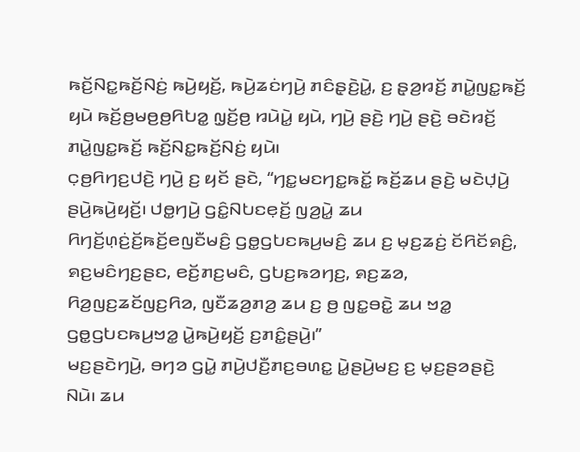ꤒꤢꤩ꤬ꤡꤢ꤭ꤒꤢꤩ꤬ꤡꤢꤦ꤬ ꤒꤣꤧ꤬ꤟꤢꤩ꤬, ꤒꤣꤧ꤬ꤘꤢꤦꤚꤣꤧ꤬ ꤊꤢꤨꤔ꤫ꤢꤧ꤬ꤣꤧ꤭, ꤢ꤬ ꤔ꤫ꤤ꤬ꤙꤢꤩ꤬ ꤊꤣꤧ꤭ꤜꤢ꤭ꤒꤢꤩ꤬ ꤟꤣꤧ ꤒꤢꤩ꤬ꤥ꤬ꤗꤥ꤬ꤥ꤬ꤖꤝꤤ꤭ ꤜ꤫ꤢꤩ꤬ꤥ꤬ ꤙꤣꤧꤣꤧ꤭ ꤟꤣꤧ, ꤚꤣꤧ꤬ ꤔꤢꤧ꤬ ꤚꤣꤧ꤬ ꤔꤢꤧ꤬ ꤋꤢꤧꤙꤢꤩ꤬ ꤊꤣꤧ꤭ꤜꤢ꤭ꤒꤢꤩ꤬ ꤒꤢꤩ꤬ꤡꤢ꤭ꤒꤢꤩ꤬ꤡꤢꤦ꤬ ꤟꤣꤧ꤯
ꤍ꤫ꤥ꤬ꤖꤚꤢ꤬ꤓꤢꤧ꤬ ꤚꤣꤧ꤬ ꤢ꤬ ꤟꤢꤩ ꤔꤢꤧ, “ꤚꤢ꤭ꤗꤢꤚꤢ꤭ꤒꤢꤩ꤭ ꤒꤢꤩ꤬ꤘꤣ ꤔꤢꤧ꤬ ꤗꤢꤧꤓ꤫ꤣꤧ꤬ ꤔꤣꤧ꤬ꤒꤣꤧ꤬ꤟꤢꤩ꤬꤯ ꤓꤥ꤭ꤚꤣꤧ꤬ ꤞꤢꤨ꤭ꤡꤝꤢꤕ꤫ꤢꤩ꤬ ꤜꤤ꤬ꤣꤧ꤭ ꤘꤣ ꤖꤚꤢꤩ꤬ꤛ꤫ꤢꤦ꤬ꤢꤩ꤬ꤒꤢꤩ꤬ꤕꤜꤢꤪꤗꤢꤨ꤬ ꤞꤥ꤭ꤞꤝꤢꤒꤣ꤬ꤗꤢꤨ꤬ ꤘꤣ ꤢ꤬ ꤗ꤫ꤢ꤬ꤘꤢꤦ꤬ ꤢꤩꤖꤢꤩꤎꤢꤨ꤬, ꤎꤢ꤬ꤗꤢꤨꤚꤢ꤬ꤔꤢ, ꤕꤢꤩ꤬ꤊꤢ꤬ꤗꤢꤨ, ꤞꤝꤢ꤬ꤒꤤꤚꤢ꤬, ꤎꤢ꤬ꤘꤤ, ꤖꤤ꤬ꤜꤢ꤬ꤘꤢꤩꤜꤢ꤬ꤖꤤ, ꤜꤢꤪꤘꤤ꤬ꤊꤤ꤬ ꤘꤣ ꤢ꤬ ꤥ꤬ ꤜꤢ꤭ꤋꤢꤧ꤭ ꤘꤣ ꤠꤤ꤭ ꤞꤥ꤭ꤞꤝꤢꤒꤣ꤬ꤠꤤ꤭ ꤣꤧ꤭ꤒꤣꤧ꤬ꤟꤢꤩ꤬ ꤢ꤬ꤊꤢꤨ꤭ꤔꤣꤧ꤬꤯”
ꤗꤢ꤬ꤔꤢꤧꤚꤣꤧ꤬, ꤋꤚꤤ ꤞꤣꤧ꤭ ꤊꤣꤧ꤬ꤓꤢꤪ꤬ꤊꤢ꤬ꤋꤛꤢ꤭ ꤣꤧ꤭ꤔꤣꤧ꤬ꤗꤢ꤬ ꤢ꤬ ꤗ꤫ꤢ꤬ꤔꤤꤔꤢꤧ꤬ ꤡꤣꤧ꤯ ꤘꤣ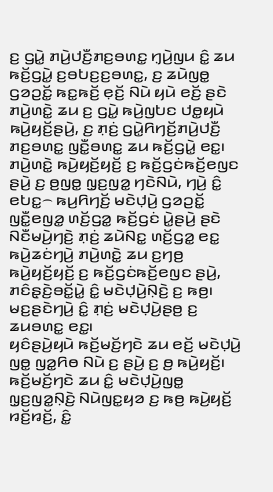ꤢ꤬ ꤞꤣꤧ꤭ ꤊꤣꤧ꤬ꤓꤢꤪ꤬ꤊꤢ꤬ꤋꤛꤢ꤭ ꤚ꤫ꤣꤧ꤬ꤜꤣ ꤢꤨ꤭ ꤘꤣ ꤒꤢꤩ꤬ꤞꤣꤧ꤭ ꤢ꤬ꤋꤝꤢ꤬ꤢ꤬ꤋꤛꤢ꤭, ꤢ꤬ ꤘꤣꤧꤜꤥ꤭ ꤞꤤꤑꤢꤩ꤭ ꤒꤢ꤭ꤒꤢꤩ꤬ ꤕ꤫ꤢꤩ꤬ ꤡꤣꤧ ꤟꤣꤧ ꤕꤢꤩ꤬ ꤔꤢꤧ ꤊꤣꤧ꤬ꤛꤢꤧ꤭ ꤘꤣ ꤢ꤬ ꤞꤣꤧ꤭ ꤒꤣꤧ꤬ꤜꤝꤢ ꤓꤥ꤭ꤟꤣꤧ ꤒꤣꤧ꤬ꤟꤢꤩ꤬ꤔꤣꤧ꤬, ꤢ꤬ ꤊ꤫ꤢꤦ꤬ ꤞꤣꤧ꤭ꤖꤚꤢꤩ꤬ꤊꤣꤧ꤬ꤓꤢꤪ꤬ ꤊꤢ꤬ꤋꤛꤢ꤭ ꤜꤢꤪ꤭ꤋꤛꤢ꤭ ꤘꤣ ꤒꤢꤩ꤬ꤞꤣꤧ꤭ ꤕꤢ꤭꤯
ꤊꤣꤧ꤬ꤛꤢꤧ꤭ ꤒꤣꤧ꤬ꤟꤢꤩ꤬ꤟꤢꤩ꤬ ꤢ꤬ ꤒꤢꤩ꤬ꤞꤢꤦꤒꤢꤩ꤬ꤕꤜꤢ ꤔꤣꤧ꤬ ꤢ꤬ ꤥ꤬ꤜꤥ꤭ ꤜ꤫ꤢ꤬ꤜꤤ꤭ ꤚꤢꤧꤡꤣꤧ, ꤚꤣꤧ꤬ ꤢꤨ꤭ ꤕꤝꤢ꤭꤮ ꤒꤣ꤬ꤖꤚꤢꤩ꤬ ꤗꤢꤧꤓ꤫ꤣꤧ꤬ ꤞꤤꤑꤢꤩ꤭ ꤜꤢꤪ꤭ꤕꤜꤤ꤭ ꤛꤢꤩ꤬ꤞꤤ꤭ ꤒꤢꤩ꤬ꤞꤢꤦ ꤣꤧ꤭ꤔꤣꤧ꤬ ꤔꤢꤧ ꤡꤢꤪꤗꤣꤧ꤬ꤚꤢꤧ꤬ ꤊ꤫ꤢꤦ꤬ ꤘꤣꤧꤡꤢ꤭ ꤛꤢꤩ꤬ꤞꤤ꤭ ꤕꤢ꤭ ꤒꤣꤧ꤬ꤘꤢꤦꤚꤣꤧ꤬ ꤊꤣꤧ꤬ꤛꤢꤧ꤭ ꤘꤣ ꤢ꤬ꤚꤥ꤬ ꤒꤣꤧ꤬ꤟꤢꤩ꤬ꤟꤢꤩ꤬ ꤢ꤬ ꤒꤢꤩ꤬ꤞꤢꤦꤒꤢꤩ꤬ꤕꤜꤢ ꤔꤣꤧ꤬, ꤊꤢꤨꤔ꤫ꤢꤧ꤬ꤋꤢꤩ꤭ꤣꤧ꤭ ꤢꤨ꤭ ꤗꤢꤧꤓ꤫ꤣꤧ꤬ꤡ꤫ꤢꤧ꤬ ꤢ꤬ ꤒꤥ꤬꤯ ꤗꤢ꤬ꤔꤢꤧꤚꤣꤧ꤬ ꤢꤨ꤭ ꤊ꤫ꤢꤦ꤬ ꤗꤢꤧꤓ꤫ꤣꤧ꤬ꤔꤥ꤬ ꤢ꤬ ꤘꤣꤋꤛꤢ꤭ ꤕꤢ꤭꤯
ꤟꤢꤨꤔꤣꤧ꤬ꤟꤣꤧ ꤒꤢꤩ꤬ꤗꤢꤩ꤬ꤚꤢꤧ ꤘꤣ ꤕꤢꤩ꤬ ꤗꤢꤧꤓ꤫ꤣꤧ꤬ ꤜꤥ꤭ ꤜꤤ꤭ꤖꤥ ꤡꤣꤧ ꤢ꤬ ꤔꤣꤧ꤬ ꤢ꤬ ꤥ꤬ ꤒꤣꤧ꤬ꤟꤢꤩ꤬꤯ ꤒꤢꤩ꤬ꤗꤢꤩ꤬ꤚꤢꤧ ꤘꤣ ꤢꤨ꤭ ꤗꤢꤧꤓ꤫ꤣꤧ꤬ꤜꤥ꤭ ꤜ꤫ꤢ꤬ꤜꤤ꤭ꤡ꤫ꤢꤧ꤬ ꤡꤣꤧꤜꤢ꤭ꤟꤤ ꤢ꤬ ꤒꤥ꤬ ꤒꤣꤧ꤬ꤟꤢꤩ꤬ ꤙꤢꤩ꤬ꤙꤢꤩ꤬, ꤢꤨ꤭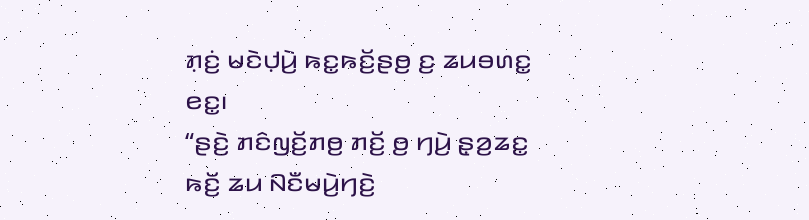ꤊ꤫ꤢꤦ꤬ ꤗꤢꤧꤓ꤫ꤣꤧ꤬ ꤒꤢ꤭ꤒꤢꤩ꤬ꤔꤥ꤬ ꤢ꤬ ꤘꤣꤋꤛꤢ꤭ ꤕꤢ꤭꤯
“ꤔꤢꤧ꤬ ꤊꤢꤨꤜꤢꤩ꤬ꤊꤥ꤬ ꤊꤢꤩ꤬ ꤥ꤬ ꤚꤣꤧ꤬ ꤔ꤫ꤤ꤬ꤘꤢ꤭ ꤒꤢꤩ꤬ ꤘꤣ ꤡꤢꤪꤗꤣꤧ꤬ꤚꤢꤧ꤬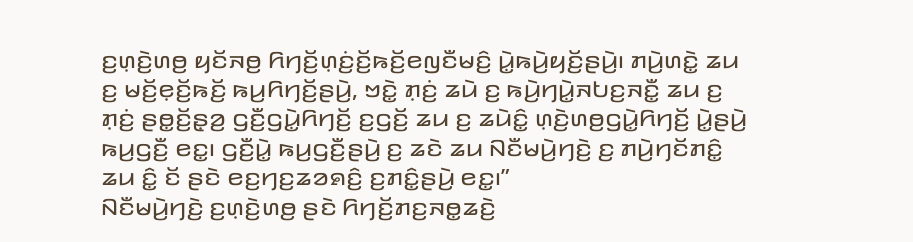ꤢ꤬ꤛ꤫ꤢꤧ꤬ꤛꤥ꤬ ꤟꤢꤩꤏꤥ꤬ ꤖꤚꤢꤩ꤬ꤛ꤫ꤢꤦ꤬ꤢꤩ꤬ꤒꤢꤩ꤬ꤕꤜꤢꤪꤗꤢꤨ꤬ ꤣꤧ꤭ꤒꤣꤧ꤬ꤟꤢꤩ꤬ꤔꤣꤧ꤬꤯ ꤊꤣꤧ꤬ꤛꤢꤧ꤭ ꤘꤣ ꤢ꤬ ꤗꤢꤩ꤬ꤕ꤫ꤢꤩ꤬ꤒꤢꤩ꤬ ꤒꤣ꤬ꤖꤚꤢꤩ꤬ꤔꤣꤧ꤬, ꤠꤢꤧ꤭ ꤊ꤫ꤢꤦ꤬ ꤘꤣꤧ ꤢ꤬ ꤒꤣꤧ꤬ꤚꤣꤧ꤭ꤏꤝꤢ꤬ꤏꤢꤪ꤭ ꤘꤣ ꤢ꤬ ꤊ꤫ꤢꤦ꤬ ꤔꤥ꤭ꤢꤩ꤬ꤔ꤫ꤤ꤬ ꤞꤢꤪ꤬ꤞꤣꤧ꤭ꤖꤚꤢꤩ꤬ ꤢ꤬ꤞꤢꤩ꤬ ꤘꤣ ꤢ꤬ ꤘꤣꤧꤢꤨ꤭ ꤛ꤫ꤢꤧ꤬ꤛꤥ꤬ꤞꤣꤧ꤭ꤖꤚꤢꤩ꤬ ꤣꤧ꤭ꤔꤣꤧ꤬ ꤒꤣ꤬ꤞꤢꤪ꤬ ꤕꤢ꤭꤯ ꤞꤢꤪ꤬ꤣꤧ꤭ ꤒꤣ꤬ꤞꤢꤪ꤬ꤔꤣꤧ꤬ ꤢ꤬ ꤘꤢꤧ ꤘꤣ ꤡꤢꤪꤗꤣꤧ꤬ꤚꤢꤧ꤬ ꤢ꤬ ꤊꤣꤧ꤬ꤚꤢꤩꤊꤢꤨ꤭ ꤘꤣ ꤢꤨ꤭ ꤢꤩ ꤔꤢꤧ ꤕꤢ꤬ꤚꤢ꤬ꤘꤤꤎꤢꤨ꤬ ꤢ꤬ꤊꤢꤨ꤭ꤔꤣꤧ꤬ ꤕꤢ꤭꤯”
ꤡꤢꤪꤗꤣꤧ꤬ꤚꤢꤧ꤬ ꤢ꤬ꤛ꤫ꤢꤧ꤬ꤛꤥ꤬ ꤔꤢꤧ ꤖꤚꤢꤩ꤬ꤊꤢ꤬ꤏꤥ꤭ꤘꤢꤧ꤬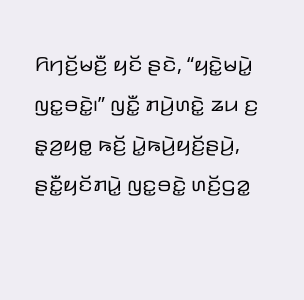ꤖꤚꤢꤩ꤬ꤗꤢꤪ꤬ ꤟꤢꤩ ꤔꤢꤧ, “ꤟꤢꤧ꤭ꤗꤣꤧ꤭ ꤜꤢ꤭ꤋꤢꤧ꤭꤯” ꤜꤢꤪ꤭ ꤊꤣꤧ꤬ꤛꤢꤧ꤭ ꤘꤣ ꤢ꤬ ꤔ꤫ꤤ꤬ꤟꤥ꤭ ꤒꤢꤩ꤬ ꤣꤧ꤭ꤒꤣꤧ꤬ꤟꤢꤩ꤬ꤔꤣꤧ꤬, ꤔꤢꤪ꤭ꤟꤢꤩꤊꤣꤧ꤭ ꤜꤢ꤭ꤋꤢꤧ꤭ ꤛꤢꤩ꤬ꤞꤤ꤭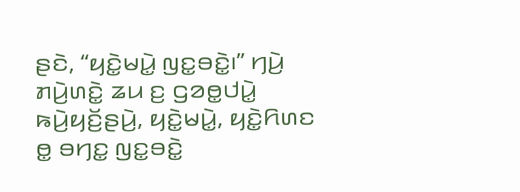ꤔꤢꤧ, “ꤟꤢꤧ꤭ꤗꤣꤧ꤭ ꤜꤢ꤭ꤋꤢꤧ꤭꤯” ꤚꤣꤧ꤬ ꤊꤣꤧ꤬ꤛꤢꤧ꤭ ꤘꤣ ꤢ꤬ ꤞꤤꤥ꤭ꤓꤣꤧ꤭ ꤒꤣꤧ꤬ꤟꤢꤩ꤬ꤔꤣꤧ꤬, ꤟꤢꤧ꤭ꤗꤣꤧ꤭, ꤟꤢꤧ꤭ꤖꤛꤢ ꤥ꤭ ꤋꤚꤢ꤭ ꤜꤢ꤭ꤋꤢꤧ꤭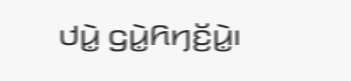ꤓꤣꤧ꤭ ꤞꤣꤧ꤭ꤖꤚꤢꤩ꤬ꤣꤧ꤭꤯